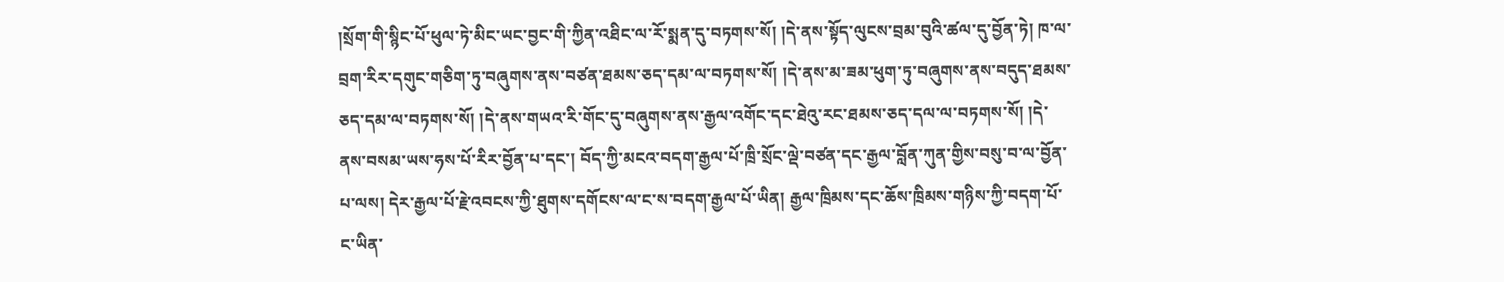།སྲོག་གི་སྙིང་པོ་ཕུལ་ཏེ་མིང་ཡང་བྱང་གི་ཀྱིན་འཐིང་ལ་རོ་སྨན་དུ་བཏགས་སོ། །དེ་ནས་སྟོད་ལུངས་བྲམ་བུའི་ཚལ་དུ་བྱོན་ཏེ། ཁ་ལ་བྲག་རིར་དགུང་གཅིག་ཏུ་བཞུགས་ནས་བཙན་ཐམས་ཅད་དམ་ལ་བཏགས་སོ། །དེ་ནས་མ་ཟམ་ཕུག་ཏུ་བཞུགས་ནས་བདུད་ཐམས་ཅད་དམ་ལ་བཏགས་སོ། །དེ་ནས་གཡའ་རི་གོང་དུ་བཞུགས་ནས་རྒྱལ་འགོང་དང་ཐེའུ་རང་ཐམས་ཅད་དལ་ལ་བཏགས་སོ། །དེ་ནས་བསམ་ཡས་ཧས་པོ་རིར་བྱོན་པ་དང་། བོད་ཀྱི་མངའ་བདག་རྒྱལ་པོ་ཁྲི་སྲོང་ལྡེ་བཙན་དང་རྒྱལ་བློན་ཀུན་གྱིས་བསུ་བ་ལ་བྱོན་པ་ལས། དེར་རྒྱལ་པོ་རྗེ་འབངས་ཀྱི་ཐུགས་དགོངས་ལ་ང་ས་བདག་རྒྱལ་པོ་ཡིན། རྒྱལ་ཁྲིམས་དང་ཆོས་ཁྲིམས་གཉིས་ཀྱི་བདག་པོ་ང་ཡིན་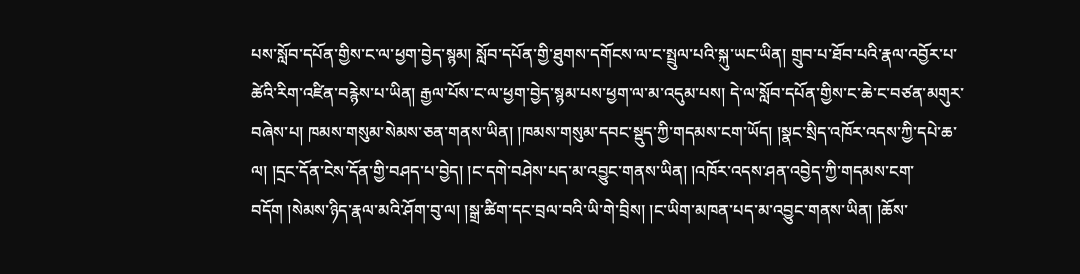པས་སློབ་དཔོན་གྱིས་ང་ལ་ཕྱག་བྱེད་སྙམ། སློབ་དཔོན་གྱི་ཐུགས་དགོངས་ལ་ང་སྤྲུལ་པའི་སྐུ་ཡང་ཡིན། གྲུབ་པ་ཐོབ་པའི་རྣལ་འབྱོར་པ་ཚེའི་རིག་འཛིན་བརྙེས་པ་ཡིན། རྒྱལ་པོས་ང་ལ་ཕྱག་བྱེད་སྙམ་པས་ཕྱག་ལ་མ་འདུམ་པས། དེ་ལ་སློབ་དཔོན་གྱིས་ང་ཆེ་ང་བཙན་མགུར་བཞེས་པ། ཁམས་གསུམ་སེམས་ཅན་གནས་ཡིན། །ཁམས་གསུམ་དབང་སྡུད་ཀྱི་གདམས་ངག་ཡོད། །སྣང་སྲིད་འཁོར་འདས་ཀྱི་དཔེ་ཆ་ལ། །དྲང་དོན་ངེས་དོན་གྱི་བཤད་པ་བྱེད། །ང་དགེ་བཤེས་པད་མ་འབྱུང་གནས་ཡིན། །འཁོར་འདས་ཤན་འབྱེད་ཀྱི་གདམས་ངག་བདོག །སེམས་ཉིད་རྣལ་མའི་ཤོག་བུ་ལ། །སྒྲ་ཚིག་དང་བྲལ་བའི་ཡི་གེ་བྲིས། །ང་ཡིག་མཁན་པད་མ་འབྱུང་གནས་ཡིན། །ཆོས་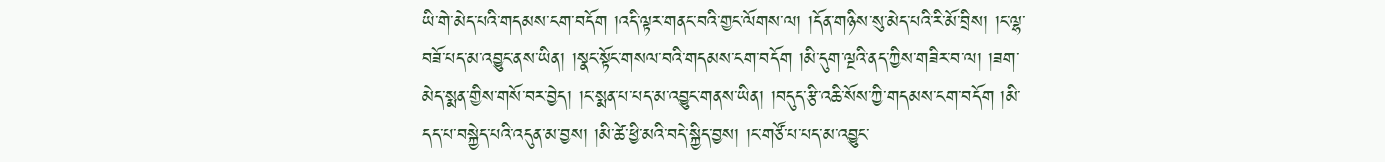ཡི་གེ་མེད་པའི་གདམས་ངག་བདོག །འདི་ལྟར་གནང་བའི་གྱང་ལོགས་ལ། །དོན་གཉིས་སུ་མེད་པའི་རི་མོ་བྲིས། །ང་ལྷ་བཟོ་པད་མ་འབྱུང་ནས་ཡིན། །སྣང་སྟོང་གསལ་བའི་གདམས་ངག་བདོག །མི་དུག་ལྔའི་ནད་ཀྱིས་གཟིར་བ་ལ། །ཟག་མེད་སྨན་གྱིས་གསོ་བར་བྱེད། །ང་སྨན་པ་པད་མ་འབྱུང་གནས་ཡིན། །བདུད་རྩི་འཆི་སོས་ཀྱི་གདམས་ངག་བདོག །མི་དད་པ་བསྐྱེད་པའི་འདུན་མ་བྱས། །མི་ཚེ་ཕྱི་མའི་བདེ་སྐྱིད་བྱས། །ང་གཙོ་པ་པད་མ་འབྱུང་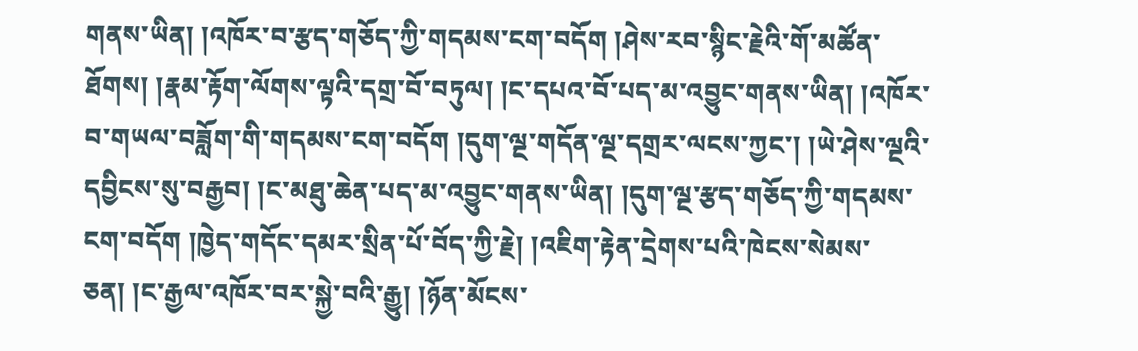གནས་ཡིན། །འཁོར་བ་རྩད་གཅོད་ཀྱི་གདམས་ངག་བདོག །ཤེས་རབ་སྙིང་རྗེའི་གོ་མཚོན་ཐོགས། །རྣམ་རྟོག་ལོགས་ལྟའི་དགྲ་བོ་བཏུལ། །ང་དཔའ་བོ་པད་མ་འབྱུང་གནས་ཡིན། །འཁོར་བ་གཡལ་བཟློག་གི་གདམས་ངག་བདོག །དུག་ལྔ་གདོན་ལྔ་དགྲར་ལངས་ཀྱང་། །ཡེ་ཤེས་ལྔའི་དབྱིངས་སུ་བརྒྱབ། །ང་མཐུ་ཆེན་པད་མ་འབྱུང་གནས་ཡིན། །དུག་ལྔ་རྩད་གཅོད་ཀྱི་གདམས་ངག་བདོག །ཁྱེད་གདོང་དམར་སྲིན་པོ་བོད་ཀྱི་རྗེ། །འཇིག་རྟེན་དྲེགས་པའི་ཁེངས་སེམས་ཅན། །ང་རྒྱལ་འཁོར་བར་སྐྱེ་བའི་རྒྱུ། །ཉོན་མོངས་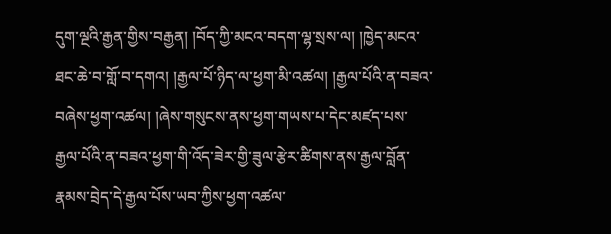དུག་ལྔའི་རྒྱན་གྱིས་བརྒྱན། །བོད་ཀྱི་མངའ་བདག་ལྷ་སྲས་ལ། །ཁྱེད་མངའ་ཐང་ཆེ་བ་གློ་བ་དགའ། །རྒྱལ་པོ་ཉིད་ལ་ཕྱག་མི་འཚལ། །རྒྱལ་པོའི་ན་བཟའ་བཞེས་ཕྱག་འཚལ། །ཞེས་གསུངས་ནས་ཕྱག་གཡས་པ་དེང་མཛད་པས་རྒྱལ་པོའི་ན་བཟའ་ཕྱག་གི་འོད་ཟེར་གྱི་ཟུལ་རྩེར་ཚིགས་ནས་རྒྱལ་བློན་རྣམས་བྲེད་དེ་རྒྱལ་པོས་ཡབ་ཀྱིས་ཕྱག་འཚལ་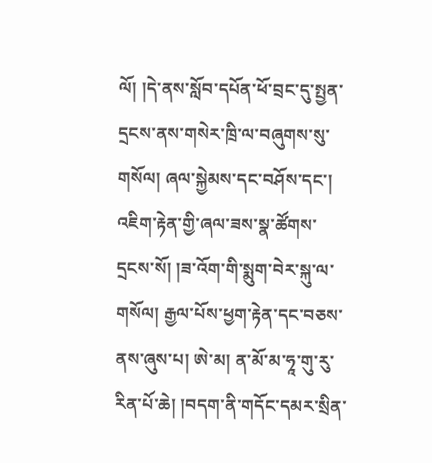ལོ། །དེ་ནས་སློབ་དཔོན་ཕོ་བྲང་དུ་སྤྱན་དྲངས་ནས་གསེར་ཁྲི་ལ་བཞུགས་སུ་གསོལ། ཞལ་སྐྱེམས་དང་བཤོས་དང་། འཇིག་རྟེན་གྱི་ཞལ་ཟས་སྣ་ཚོགས་དྲངས་སོ། །ཟ་འོག་གི་སྨུག་བེར་སྐུ་ལ་གསོལ། རྒྱལ་པོས་ཕྱག་རྟེན་དང་བཅས་ནས་ཞུས་པ། ཨེ་མ། ན་མོ་མ་ཧཱ་གུ་རུ་རིན་པོ་ཆེ། །བདག་ནི་གདོང་དམར་སྲིན་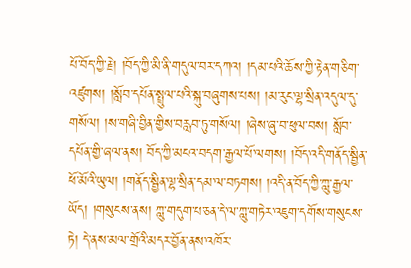པོ་བོད་ཀྱི་རྗེ། །བོད་ཀྱི་མི་ནི་གདུལ་བར་དཀའ། །དམ་པའི་ཆོས་ཀྱི་རྟེན་གཅིག་འཛུགས། །སློབ་དཔོན་སྤྲུལ་པའི་སྐུ་བཞུགས་པས། །མ་རུང་ལྷ་སྲིན་འདུལ་དུ་གསོལ། །ས་གཞི་བྱིན་གྱིས་བརླབ་ཏུ་གསོལ། །ཞེས་ཞུ་བ་ཕུལ་བས། སློབ་དཔོན་གྱི་ཞལ་ནས། བོད་ཀྱི་མངའ་བདག་རྒྱལ་པོ་ལགས། །བོད་འདི་གནོད་སྦྱིན་ཕོ་མོའི་ཡུལ། །གནོད་སྦྱིན་ལྷ་སྲིན་དམ་ལ་བཏགས། །འདི་ན་བོད་ཀྱི་ཀླུ་རྒྱལ་ཡོད། །གསུངས་ནས། ཀླུ་གདུག་པ་ཅན་དེ་ལ་ཀླུ་གཏེར་འཇུག་དགོས་གསུངས་ཏེ། དེ་ནས་མལ་གྲོའི་མདར་བྱོན་ནས་འཁོར་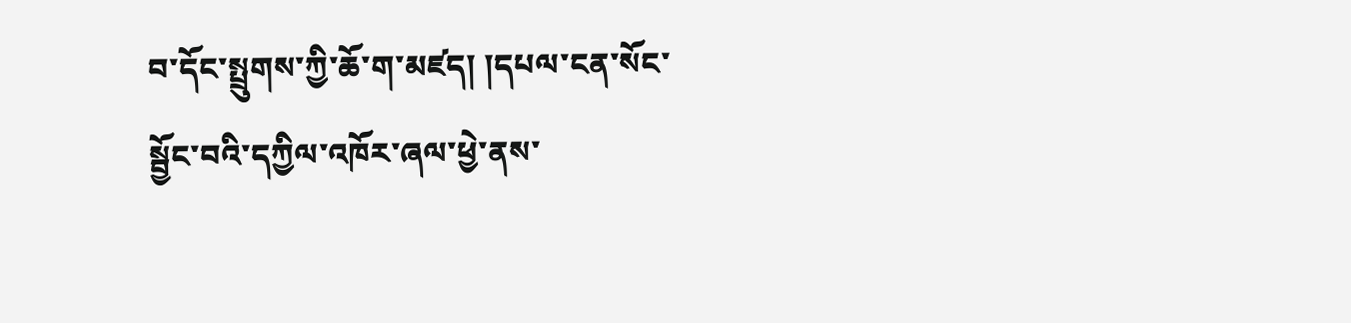བ་དོང་སྤྲུགས་ཀྱི་ཆོ་ག་མཛད། །དཔལ་ངན་སོང་སྦྱོང་བའི་དཀྱིལ་འཁོར་ཞལ་ཕྱེ་ནས་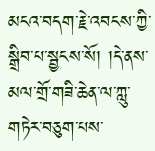མངའ་བདག་རྗེ་འབངས་ཀྱི་སྒྲིབ་པ་སྦྱངས་སོ། །དེ་ནས་མལ་གྲོ་གཟི་ཆེན་ལ་ཀླུ་གཏེར་བཅུག་པས་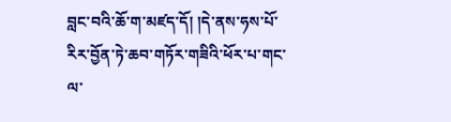བླང་བའི་ཆོ་ག་མཛད་དོ། །དེ་ནས་ཧས་པོ་རིར་བྱོན་ཏེ་ཆབ་གཏོར་གཟིའི་ཕོར་པ་གང་ལ་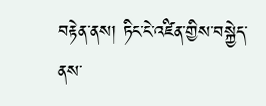བརྟེན་ནས། ཏིང་ངེ་འཛིན་གྱིས་བསྐྱེད་ནས་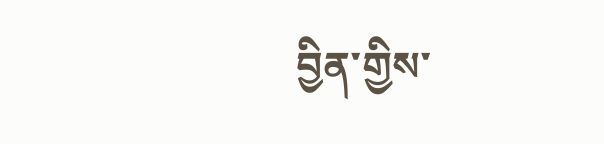བྱིན་གྱིས་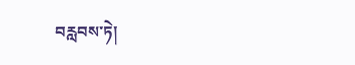བརླབས་ཏེ།